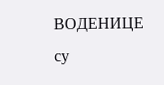ВОДЕНИЦЕ су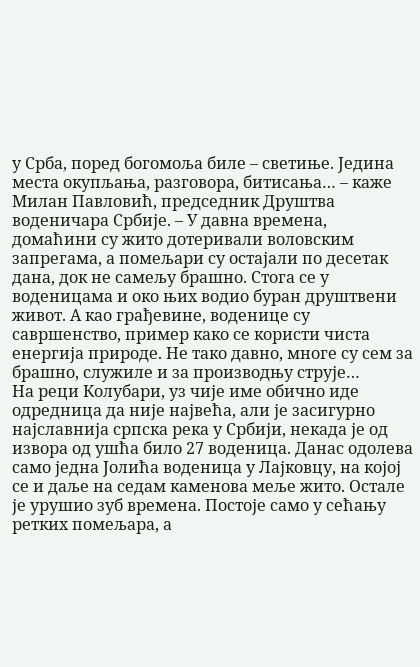у Срба, поред богомоља биле – светиње. Једина места окупљања, разговора, битисања… – каже Милан Павловић, председник Друштва воденичара Србије. – У давна времена, домаћини су жито дотеривали воловским запрегама, а помељари су остајали по десетак дана, док не самељу брашно. Стога се у воденицама и око њих водио буран друштвени живот. А као грађевине, воденице су савршенство, пример како се користи чиста енергија природе. Не тако давно, многе су сем за брашно, служиле и за производњу струје…
На реци Колубари, уз чије име обично иде одредница да није највећа, али је засигурно најславнија српска река у Србији, некада је од извора од ушћа било 27 воденица. Данас одолева само једна Јолића воденица у Лајковцу, на којој се и даље на седам каменова меље жито. Остале је урушио зуб времена. Постоје само у сећању ретких помељара, а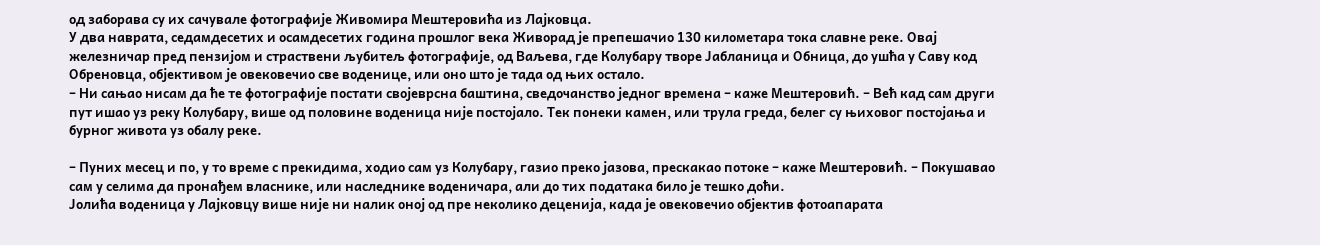од заборава су их сачувале фотографије Живомира Мештеровића из Лајковца.
У два наврата, седамдесетих и осамдесетих година прошлог века Живорад је препешачио 130 километара тока славне реке. Овај железничар пред пензијом и страствени љубитељ фотографије, од Ваљева, где Колубару творе Јабланица и Обница, до ушћа у Саву код Обреновца, објективом је овековечио све воденице, или оно што је тада од њих остало.
– Ни сањао нисам да ће те фотографије постати својеврсна баштина, сведочанство једног времена – каже Мештеровић. – Већ кад сам други пут ишао уз реку Колубару, више од половине воденица није постојало. Тек понеки камен, или трула греда, белег су њиховог постојања и бурног живота уз обалу реке.

– Пуних месец и по, у то време с прекидима, ходио сам уз Колубару, газио преко јазова, прескакао потоке – каже Мештеровић. – Покушавао сам у селима да пронађем власнике, или наследнике воденичара, али до тих података било је тешко доћи.
Јолића воденица у Лајковцу више није ни налик оној од пре неколико деценија, када је овековечио објектив фотоапарата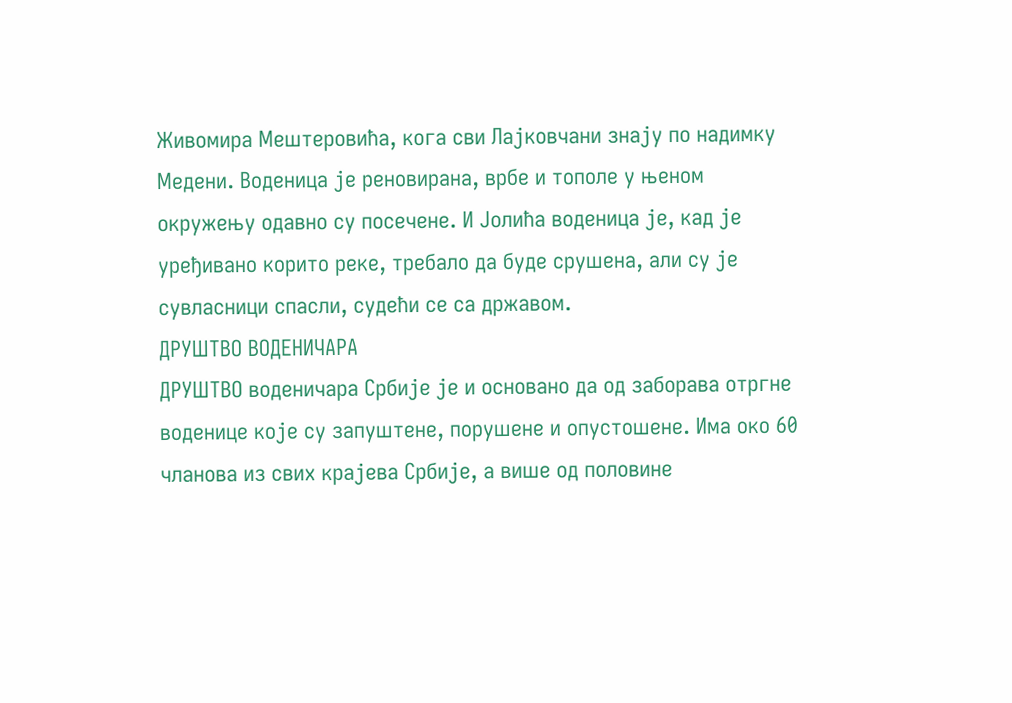Живомира Мештеровића, кога сви Лајковчани знају по надимку Медени. Воденица је реновирана, врбе и тополе у њеном окружењу одавно су посечене. И Јолића воденица је, кад је уређивано корито реке, требало да буде срушена, али су је сувласници спасли, судећи се са државом.
ДРУШТВО ВОДЕНИЧАРА
ДРУШТВО воденичара Србије је и основано да од заборава отргне воденице које су запуштене, порушене и опустошене. Има око 60 чланова из свих крајева Србије, а више од половине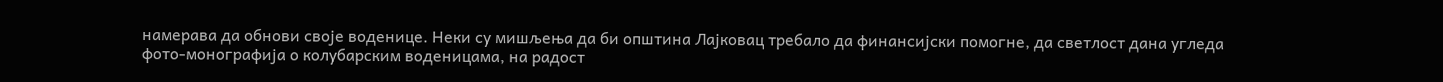намерава да обнови своје воденице. Неки су мишљења да би општина Лајковац требало да финансијски помогне, да светлост дана угледа фото-монографија о колубарским воденицама, на радост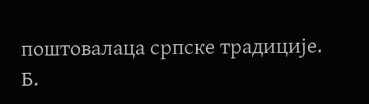поштовалаца српске традиције.
Б.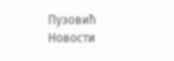Пузовић
Новости